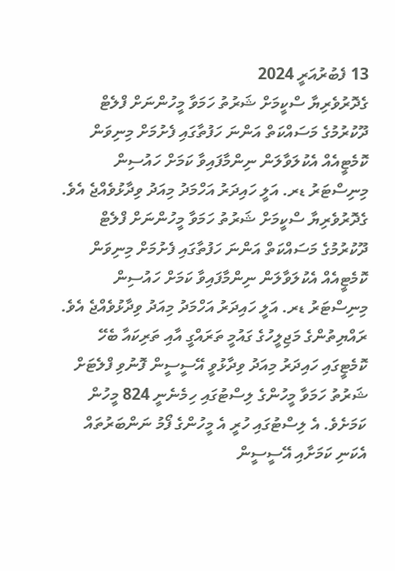13 ފެބުރުއަރީ 2024
ގެދޮރުވެރިޔާ ސްކީމަށް ޝަރުތު ހަމަވާ މީހުންނަށް ފްލެޓް ދޫކުރުމުގެ މަސައްކަތް އަންނަ ހަފުތާގައި ފެށުމަށް މިނިވަން ކޮމެޓީއެއް އެކުލަވާލަން ނިންމާފައިވާ ކަމަށް ހައުސިން މިނިސްޓަރު ޑރ. އަލީ ހައިދަރު އަހްމަދު މިއަދު ވިދާޅުވެއްޖެ އެވެ.
ގެދޮރުވެރިޔާ ސްކީމަށް ޝަރުތު ހަމަވާ މީހުންނަށް ފްލެޓް ދޫކުރުމުގެ މަސައްކަތް އަންނަ ހަފުތާގައި ފެށުމަށް މިނިވަން ކޮމެޓީއެއް އެކުލަވާލަން ނިންމާފައިވާ ކަމަށް ހައުސިން މިނިސްޓަރު ޑރ. އަލީ ހައިދަރު އަހްމަދު މިއަދު ވިދާޅުވެއްޖެ އެވެ.
ރައްޔިތުންގެ މަޖިލީހުގެ ގައުމީ ތަރައްގީ އާއި ތަރިކައާ ބެހޭ ކޮމެޓީގައި ހައިދަރު މިއަދު ވިދާޅުވީ އޭސީސީން ފޮނުވި ފްލެޓަށް ޝަރުތު ހަމަވާ މީހުންގެ ލިސްޓުގައި ހިމެނެނީ 824 މީހުން ކަމަށެވެ. އެ ލިސްޓުގައި ހުރީ އެ މީހުންގެ ފޯމު ނަންބަރުތައް އެކަނި ކަމަށާއި އޭސީސީން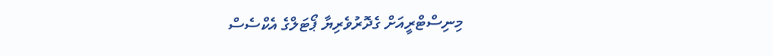މިނިސްޓްރީއަށް ގެދޮރުވެރިޔާ ޕޯޓަލްގެ އެކްސެސް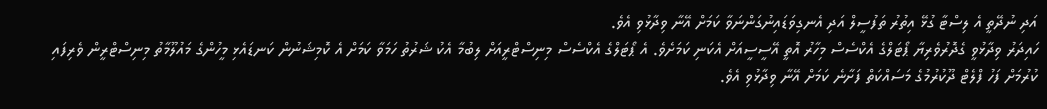އަދި ނުދޭތީ އެ ލިސްޓާ ގުޅޭ އިތުރު ތަފުސީލް އަދި އެނގިވަޑައިނުގަންނަވާ ކަމަށް އޭނާ ވިދާޅުވި އެވެ.
ހައިދަރު ވިދާޅުވީ ގެދޮރުވެރިޔާ ޕޯޓަލްގެ އެކްސެސް މިހާރު އޮތީ އޭސީސީއަށް އެކަނި ކަމަށެވެ. އެ ޕޯޓަލްގެ އެކްސެސް މިނިސްޓްރީއަށް ލިބުމާ އެކު ޝަރުތު ހަމަވާ ކަމަށް އެ ކޮމިޝަނުން ކަނޑައެޅި މީހުންގެ މައުލޫމާތު މިނިސްޓްރީން ވެރިފައި ކުރުމަށް ފަހު ފްލެޓް ދޫކުރުމުގެ މަސައްކަތް ފަށާނެ ކަމަށް އޭނާ ވިދާޅުވި އެވެ.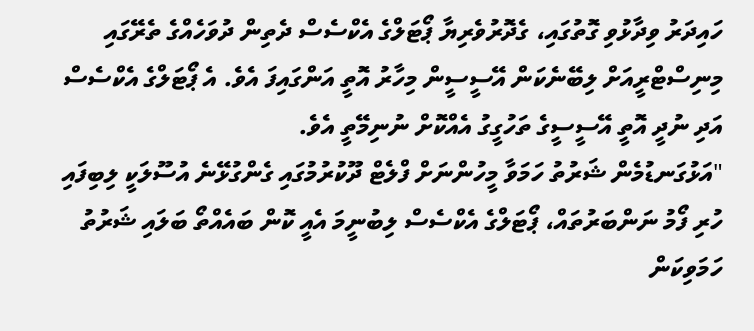ހައިދަރު ވިދާޅުވި ގޮތުގައި، ގެދޮރުވެރިޔާ ޕޯޓަލްގެ އެކްސެސް ދެތިން ދުވަހެއްގެ ތެރޭގައި މިނިސްޓްރީއަށް ލިބޭނެކަން އޭސީސީން މިހާރު އޮތީ އަންގައިފަ އެވެ. އެ ޕޯޓަލްގެ އެކްސެސް އަދި ނުދީ އޮތީ އޭސީސީގެ ތަހުގީގު އެއްކޮށް ނުނިމޭތީ އެވެ.
"އަޅުގަނޑުމެން ޝަރުތު ހަމަވާ މީހުންނަށް ފްލެޓް ދޫކުރުމުގައި ގެންގުޅޭނެ އުސޫލަކީ ލިބިފައި ހުރި ފޯމު ނަންބަރުތައް، ޕޯޓަލްގެ އެކްސެސް ލިބުނީމަ އެއީ ކޮން ބައެއްތޯ ބަލައި ޝަރުތު ހަމަވިކަން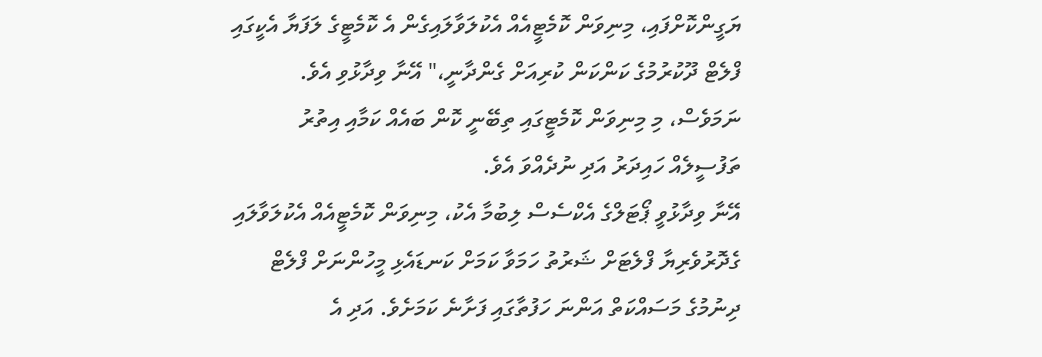ޔަގީންކޮށްފައި، މިނިވަން ކޮމެޓީއެއް އެކުލަވާލައިގެން އެ ކޮމެޓީގެ ލަފަޔާ އެކީގައި ފްލެޓް ދޫކުރުމުގެ ކަންކަން ކުރިއަށް ގެންދާނީ،" އޭނާ ވިދާޅުވި އެވެ.
ނަމަވެސް، މި މިނިވަން ކޮމެޓީގައި ތިބޭނީ ކޮން ބައެއް ކަމާއި އިތުރު ތަފުސީލެއް ހައިދަރު އަދި ނުދެއްވަ އެވެ.
އޭނާ ވިދާޅުވީ ޕޯޓަލްގެ އެކްސެސް ލިބުމާ އެކު، މިނިވަން ކޮމެޓީއެއް އެކުލަވާލައި ގެދޮރުވެރިޔާ ފްލެޓަށް ޝަރުތު ހަމަވާ ކަމަށް ކަނޑައެޅި މީހުންނަށް ފްލެޓް ދިނުމުގެ މަސައްކަތް އަންނަ ހަފުތާގައި ފަށާނެ ކަމަށެވެ. އަދި އެ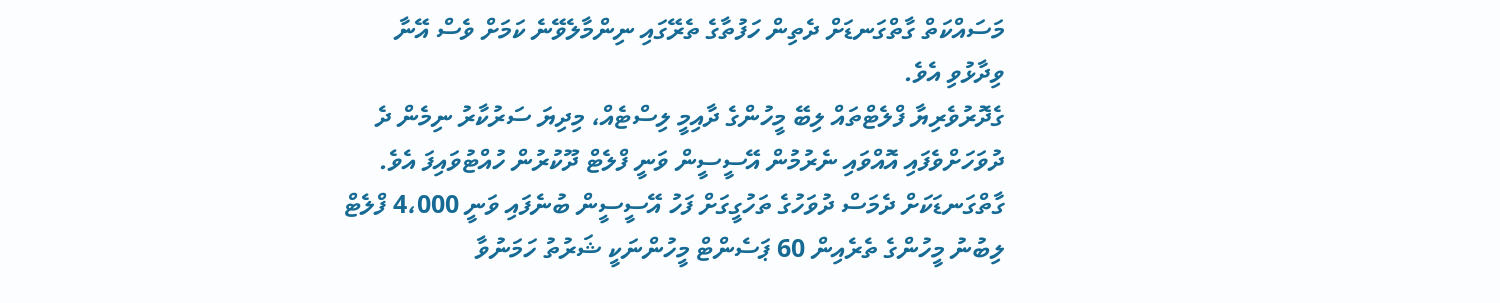މަސައްކަތް ގާތްގަނޑަށް ދެތިން ހަފުތާގެ ތެރޭގައި ނިންމާލެވޭނެ ކަމަށް ވެސް އޭނާ ވިދާޅުވި އެވެ.
ގެދޮރުވެރިޔާ ފްލެޓްތައް ލިބޭ މީހުންގެ ދާއިމީ ލިސްޓެއް، މިދިޔަ ސަރުކާރު ނިމެން ދެ ދުވަހަށްވެފައި އޮއްވައި ނެރުމުން އޭސީސީން ވަނީ ފްލެޓް ދޫކުރުން ހުއްޓުވައިފަ އެވެ. ގާތްގަނޑަކަށް ދެމަސް ދުވަހުގެ ތަހުގީގަށް ފަހު އޭސީސީން ބުނެފައި ވަނީ 4،000 ފްލެޓް ލިބުނު މީހުންގެ ތެރެއިން 60 ޕަސެންޓް މީހުންނަކީ ޝަރުތު ހަމަނުވާ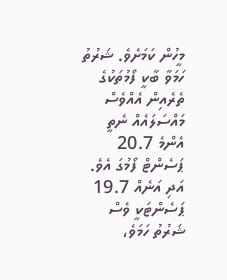މީހުން ކަމަށެވެ. ޝަރުތު ހަމަވާ ބާކީ ފޯމުތަކުގެ ތެރެއިން އެއްވެސް މައްސަލައެއް ނެތީ އެންމެ 20.7 ޕަސެންޓް ފޯމުގަ އެވެ. އަދި އަނެއް 19.7 ޕަސެންޓަކީ ވެސް ޝަރުތު ހަމަވެ،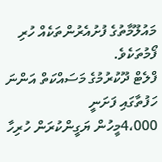މައުލޫމާތުގެ ފުށުއެރުންތަކެއް ހުރި ފޯމުތަކެވެ.
ފްލެޓް ދޫކުރުމުގެ މަސައްކަތް އަންނަ ހަފުތާގައި ފަށަނީ
4،000މީހުން ޔަގީންކުރަން ހުރިހާ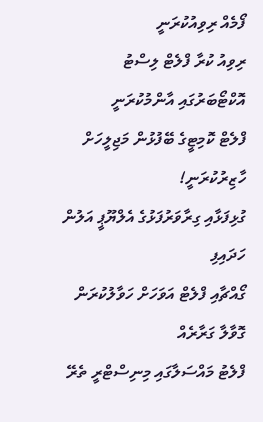ފޯމެއް ރިވިއުކުރަނީ
ރިވިއު ކުރާ ފްލެޓް ލިސްޓު އޮކްޓޯބަރުގައި އާންމުކުރަނީ
ފްލެޓް ކޮމިޓީގެ ބޭފުޅުން މަޖިލީހަށް ހާޒިރުކުރަނީ!
ގުޅިފަޅާއި ގިރާވަރުފަޅުގެ އެލްޔޫޕީ އަލުން ހަދައިފި
ގޯއްޗާއި ފްލެޓް އަވަހަށް ހަވާލުކުރަން ގޮވާލާ ގަރާރެއް
ފްލެޓު މައްސަލާގައި މިނިސްޓްރީ ތެރޭ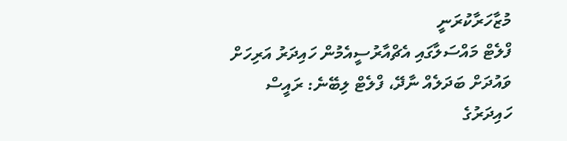މުޒާހަރާކުރަނީ
ފްލެޓް މައްސަލާގައި އެޗްއާރުސީއެމުން ހައިދަރު އަރިހަށް
ވައުދަށް ބަދަލެއް ނާދޭ، ފްލެޓް ލިބޭނެ: ރައީސް
ހައިދަރުގެ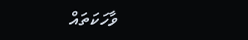ވާހަކަތައް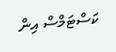ކަސްޓަމްސް އިން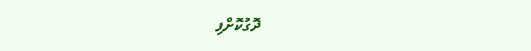ދޮގުކޮށްފި